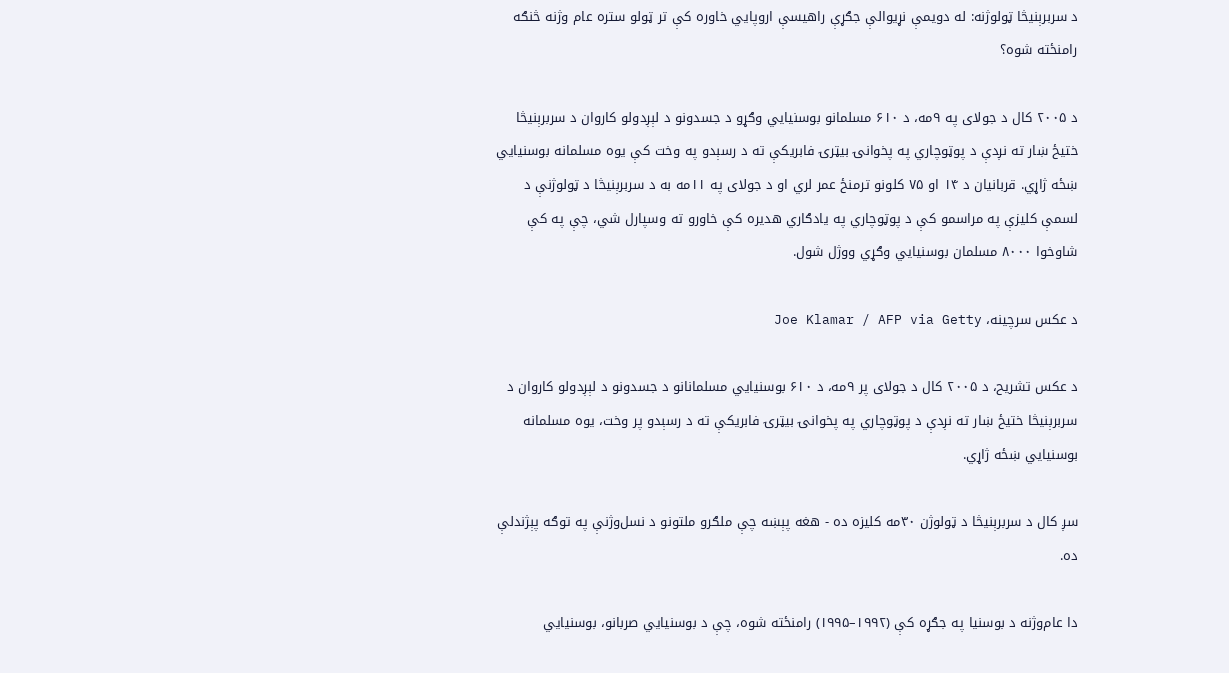د سربرېنيڅا ټولوژنه: له دویمې نړیوالې جګړې راهیسې اروپایي خاوره کې تر ټولو ستره عام وژنه څنګه رامنځته شوه؟

د ۲۰۰۵ کال د جولای په ۹مه، د ۶۱۰ مسلمانو بوسنیایي وګړو د جسدونو د لېږدولو کاروان د سربرېنيڅا ختیځ ښار ته نږدې د پوټوچاري په پخوانۍ بیټرۍ فابریکې ته د رسېدو په وخت کې یوه مسلمانه بوسنیایي ښځه ژاړي. قربانیان د ۱۴ او ۷۵ کلونو ترمنځ عمر لري او د جولای په ۱۱مه به د سربرېنيڅا د ټولوژنې د لسمې کلیزې په مراسمو کې د پوټوچاري په یادګاري هدیره کې خاورو ته وسپارل شي، چې په کې شاوخوا ۸۰۰۰ مسلمان بوسنیایي وګړي ووژل شول.

د عکس سرچینه، Joe Klamar / AFP via Getty

د عکس تشریح، د ۲۰۰۵ کال د جولای پر ۹مه، د ۶۱۰ بوسنیایي مسلمانانو د جسدونو د لېږدولو کاروان د سربرېنيڅا ختیځ ښار ته نږدې د پوټوچاري په پخوانۍ بیټرۍ فابریکې ته د رسېدو پر وخت، یوه مسلمانه بوسنیایي ښځه ژاړي.

سږ کال د سربرېنيڅا د ټولوژن ۳۰مه کلیزه ده - هغه پېښه چې ملګرو ملتونو د نسل‌وژنې په توګه پېژندلې ده.

دا عام‌وژنه د بوسنیا په جګړه کې (۱۹۹۲–۱۹۹۵) رامنځته شوه، چې د بوسنیایي صربانو، بوسنیایي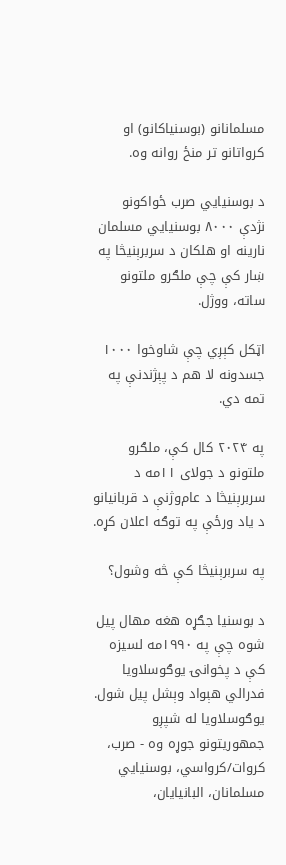مسلمانانو (بوسنیاکانو) او کرواتانو تر منځ روانه وه.

د بوسنیایي صرب ځواکونو نژدې ۸۰۰۰ بوسنیایي مسلمان نارینه او هلکان د سربرېنيڅا په ښار کې چې ملګرو ملتونو ساته، ووژل.

اټکل کېږي چې شاوخوا ۱۰۰۰ جسدونه لا هم د پېژندنې په تمه دي.

په ۲۰۲۴ کال کې، ملګرو ملتونو د جولای ۱۱مه د سربرېنيڅا د عام‌وژنې د قربانیانو د یاد ورځې په توګه اعلان کړه.

په سربرېنيڅا کې څه وشول؟

د بوسنیا جګړه هغه مهال پیل شوه چې په ۱۹۹۰مه لسیزه کې د پخوانۍ یوګوسلاویا فدرالي هېواد وېشل پیل شول. یوګوسلاویا له شپږو جمهوریتونو جوړه وه - صرب، کروات/کرواسي، بوسنیایي مسلمانان، البانیایان،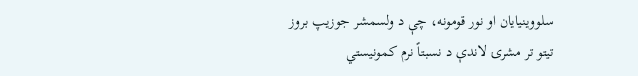سلووینیایان او نور قومونه، چې د ولسمشر جوزیپ بروز تیتو تر مشرۍ لاندې د نسبتاً نرم کمونیستي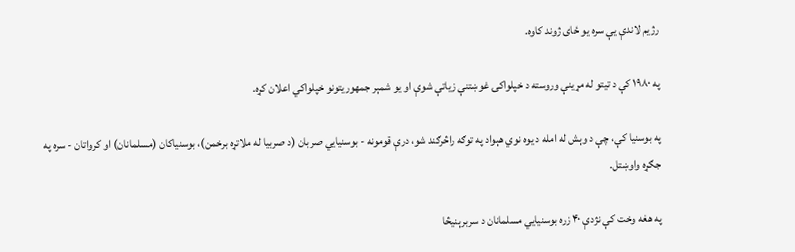رژیم لاندې یې سره یو ځای ژوند کاوه.

په ۱۹۸۰ کې د تیتو له مړینې وروسته د خپلواکۍ غوښتنې زیاتې شوې او یو شمېر جمهوریتونو خپلواکي اعلان کړه.

په بوسنیا کې، چې د وېش له امله د یوه نوي هېواد په توګه راڅرګند شو، درې قومونه - بوسنیایي صربان (د صربیا له ملاتړه برخمن)، بوسنیاکان (مسلمانان) او کرواتان - سره په جګړه واوښتل.

په هغه وخت کې نژدې ۴۰ زره بوسنیایي مسلمانان د سربرېنيڅا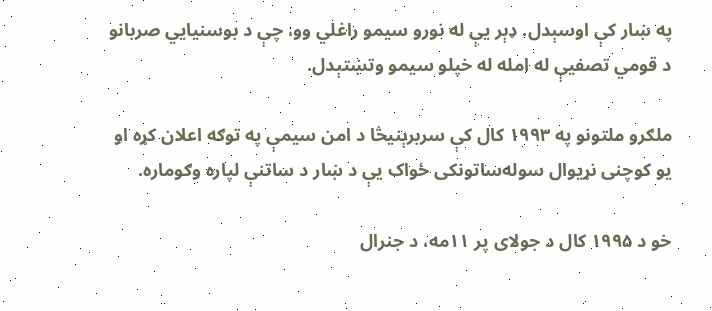په ښار کې اوسېدل. ډېر یې له نورو سیمو راغلي وو، چې د بوسنیایي صربانو د قومي تصفیې له امله له خپلو سیمو وتښتېدل.

ملګرو ملتونو په ۱۹۹۳ کال کې سربرېنيڅا د امن سیمې په توګه اعلان کړه او یو کوچنی نړیوال سوله‌ساتونکی ځواک یې د ښار د ساتنې لپاره وګوماره.

خو د ۱۹۹۵ کال د جولای پر ۱۱مه، د جنرال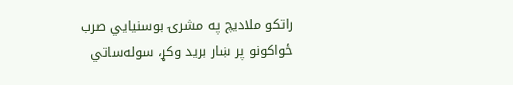راتکو ملادیچ په مشرۍ بوسنیایي صرب ځواکونو پر ښار برید وکړ، سوله‌ساتي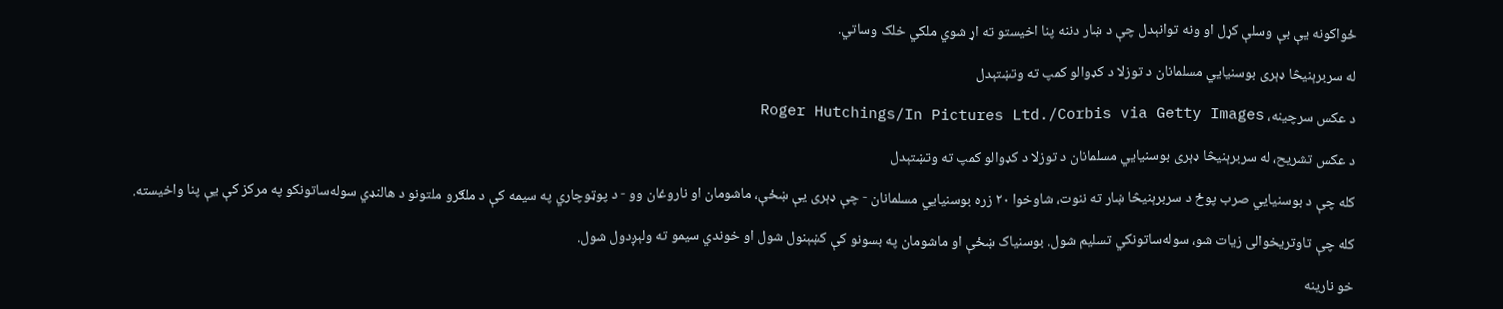ځواکونه یې بې وسلې کړل او ونه توانېدل چې د ښار دننه پنا اخیستو ته اړ شوي ملکي خلک وساتي.

له سربرېنيڅا ډېری بوسنیایي مسلمانان د توزلا د کډوالو کمپ ته وتښتېدل

د عکس سرچینه، Roger Hutchings/In Pictures Ltd./Corbis via Getty Images

د عکس تشریح، له سربرېنيڅا ډېری بوسنیایي مسلمانان د توزلا د کډوالو کمپ ته وتښتېدل

کله چې د بوسنیایي صرب پوځ د سربرېنيڅا ښار ته ننوت، شاوخوا ۲۰ زره بوسنیایي مسلمانان - چې ډېری یې ښځې، ماشومان او ناروغان وو - د پوټوچاري په سیمه کې د ملګرو ملتونو د هالنډي سوله‌ساتونکو په مرکز کې یې پنا واخیسته.

کله چې تاوتریخوالی زیات شو، سوله‌ساتونکي تسلیم شول. بوسنیاک ښځې او ماشومان په بسونو کې کښېنول شول او خوندي سیمو ته ولېږدول شول.

خو نارینه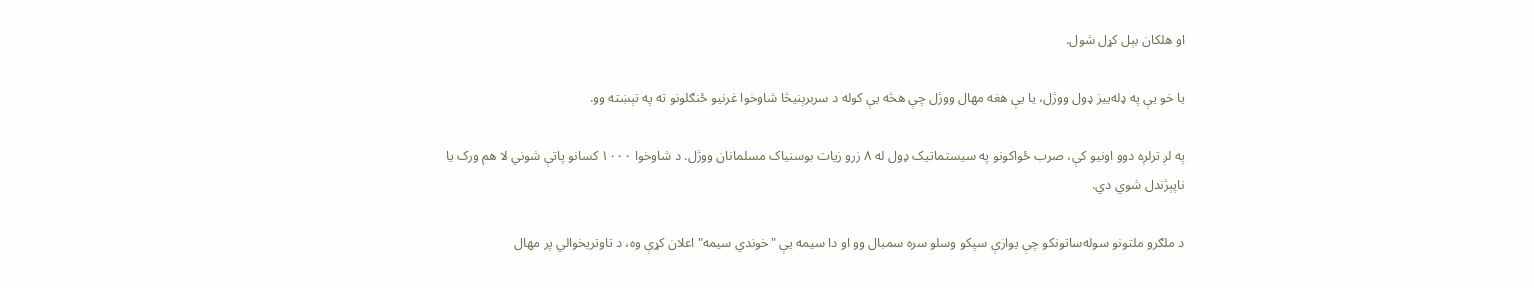او هلکان بېل کړل شول.

یا خو یې په ډله‌ییز ډول ووژل، یا یې هغه مهال ووژل چې هڅه ‌یې کوله د سربرېنيڅا شاوخوا غرنیو ځنګلونو ته په تېښته وو.

په لږ ترلږه دوو اونیو کې، صرب ځواکونو په سیستماتیک ډول له ۸ زرو زیات بوسنیاک مسلمانان ووژل. د شاوخوا ۱۰۰۰ کسانو پاتې شوني لا هم ورک یا ناپېژندل شوي دي.

د ملګرو ملتونو سوله‌ساتونکو چې یوازې سپکو وسلو سره سمبال وو او دا سیمه ‌یې "خوندي سیمه" اعلان کړې وه، د تاوتریخوالي پر مهال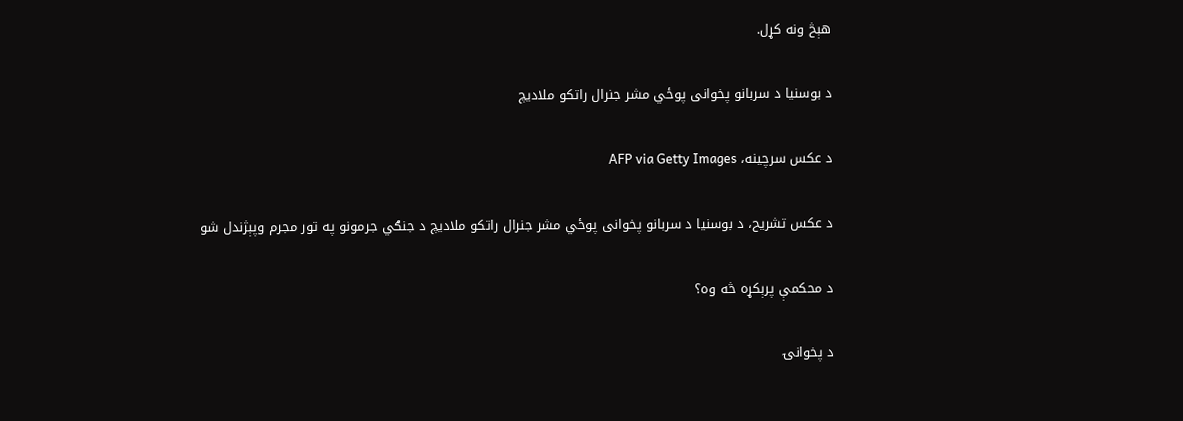هېڅ ونه کړل.

د بوسنیا د سربانو پخوانی پوځي مشر جنرال راتکو ملادیچ

د عکس سرچینه، AFP via Getty Images

د عکس تشریح، د بوسنیا د سربانو پخوانی پوځي مشر جنرال راتکو ملادیچ د جنګي جرمونو په تور مجرم وپېژندل شو

د محکمې پرېکړه څه وه؟

د پخوانۍ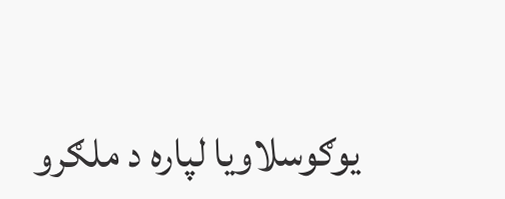یوګوسلاویا لپاره د ملګرو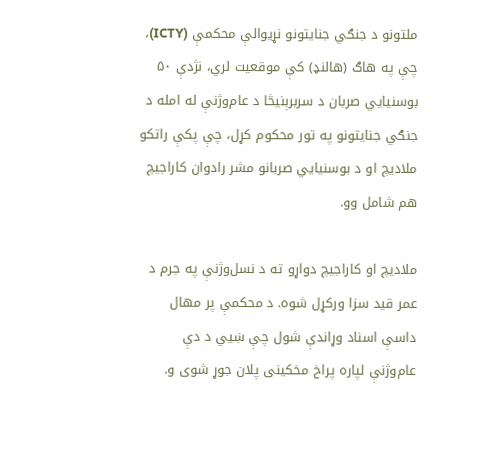ملتونو د جنګي جنایتونو نړیوالې محکمې (ICTY)، چې په هاګ (هالنډ) کې موقعیت لري، نژدې ۵۰ بوسنیایي صربان د سربرېنيڅا د عام‌وژنې له امله د جنګي جنایتونو په تور محکوم کړل، چې پکې راتکو ملادیچ او د بوسنیایي صربانو مشر رادوان کاراجیچ هم شامل وو.

ملادیچ او کاراجیچ دواړو ته د نسل‌وژنې په جرم د عمر قید سزا ورکړل شوه. د محکمې پر مهال داسې اسناد وړاندې شول چې ښيي د دې عام‌وژنې لپاره پراخ مخکینی پلان جوړ شوی و.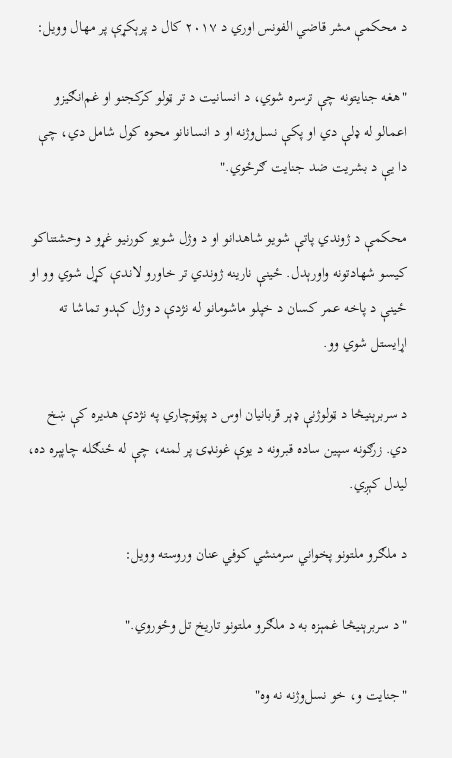د محکمې مشر قاضي الفونس اوري د ۲۰۱۷ کال د پرېکړې پر مهال وویل:

"هغه جنایتونه چې ترسره شوي، د انسانیت د تر ټولو کرکجنو او غم‌انګیزو اعمالو له ډلې دي او پکې نسل‌وژنه او د انسانانو محوه کول شامل دي، چې دا یې د بشریت ضد جنایت ګرځوي."

محکمې د ژوندي پاتې شویو شاهدانو او د وژل شویو کورنیو غړو د وحشتناکو کیسو شهادتونه واورېدل. ځینې نارینه ژوندي تر خاورو لاندې کړل شوي وو او ځینې د پاخه عمر کسان د خپلو ماشومانو له نژدې د وژل‌ کېدو تماشا ته اړایستل شوي ‌وو.

د سربرېنيڅا د ټولوژنې ډېر قربانیان اوس د پوټوچاري په نژدې هدیره کې ښخ دي. زرګونه سپین ساده قبرونه د یوې غونډۍ پر لمنه، چې له ځنګله چاپېره ده، لیدل کېږي.

د ملګرو ملتونو پخواني سرمنشي کوفي عنان وروسته وویل:

"د سربرېنيڅا غمېزه به د ملګرو ملتونو تاریخ تل وځوروي."

"جنایت و، خو نسل‌وژنه نه وه"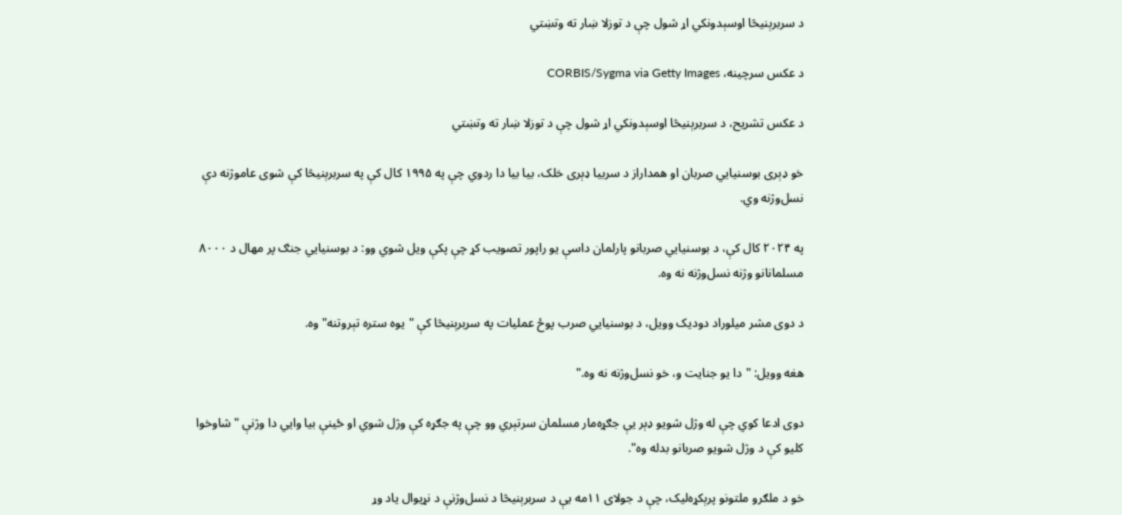د سربرېنيڅا اوسېدونکي اړ شول چې د توزلا ښار ته وتښتي

د عکس سرچینه، CORBIS/Sygma via Getty Images

د عکس تشریح، د سربرېنيڅا اوسېدونکي اړ شول چې د توزلا ښار ته وتښتي

خو ډېری بوسنیایي صربان او همداراز د سربیا ډېری خلک، بیا بیا دا ردوي چې په ۱۹۹۵ کال کې په سربرېنيڅا کې شوی عاموژنه دې نسل‌وژنه وي.

په ۲۰۲۴ کال کې، د بوسنیایي صربانو پارلمان داسې یو راپور تصویب کړ چې پکې ویل شوي وو: د بوسنیایي جنګ پر مهال د ۸۰۰۰ مسلمانانو وژنه نسل‌وژنه نه وه.

د دوی مشر میلوراد دودیک وویل، د بوسنیایي صرب پوځ عملیات په سربرېنيڅا کې "یوه ستره تېروتنه" وه.

هغه وویل: "دا یو جنایت و، خو نسل‌وژنه نه وه."

دوی ادعا کوي چې له وژل شویو ډېر یې جګړه‌مار مسلمان سرتېري وو چې په جګړه کې وژل شوي او ځینې بیا وايي دا وژنې " شاوخوا کلیو کې د وژل شویو صربانو بدله وه".

خو د ملګرو ملتونو پرېکړه‌لیک، چې د جولای ۱۱مه یې د سربرېنيڅا د نسل‌وژنې د نړیوال یاد و‌ړ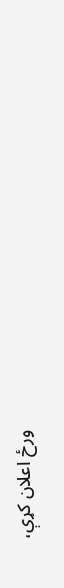ورځ اعلان کړې،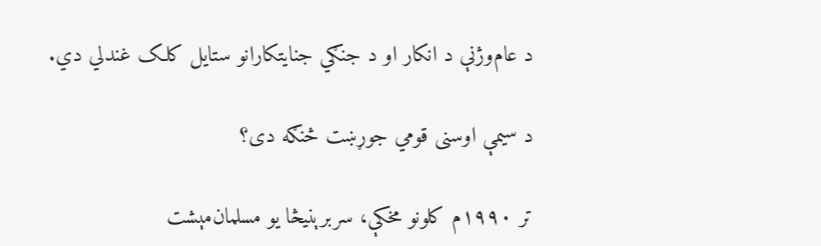د عام‌وژنې د انکار او د جنګي جنایتکارانو ستایل کلک غندلي دي.

د سیمې اوسنی قومي جوړښت څنګه دی؟

تر ۱۹۹۰م کلونو مخکې، سربرېنيڅا یو مسلمان‌مېشت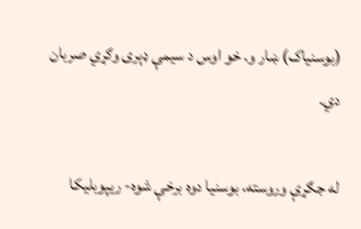(بوسنیاک) ښار و. خو اوس د سیمې ډېری وګړي صربان دي.

له جګړې وروسته، بوسنیا دوه برخې شوه- ریپوبليکا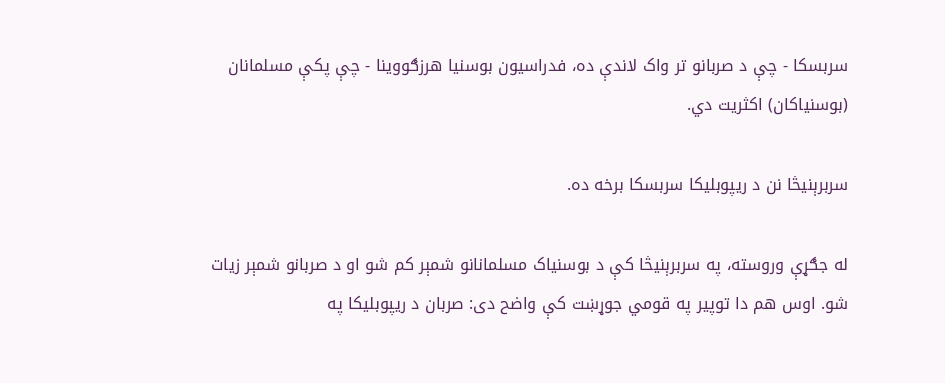سربسکا - چې د صربانو تر واک لاندې ده، فدراسیون بوسنیا هرزګووینا - چې پکې مسلمانان (بوسنیاکان) اکثریت دي.

سربرېنيڅا نن د ریپوبليکا سربسکا برخه ده.

له جګړې وروسته، په سربرېنيڅا کې د بوسنیاک مسلمانانو شمېر کم شو او د صربانو شمېر زیات شو. اوس هم دا توپیر په قومي جوړښت کې واضح دی: صربان د ریپوبليکا په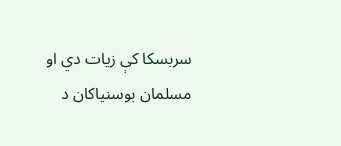سربسکا کې زیات دي او مسلمان بوسنیاکان د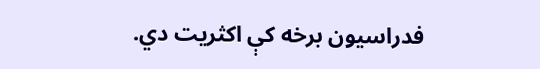فدراسیون برخه کې اکثریت دي.